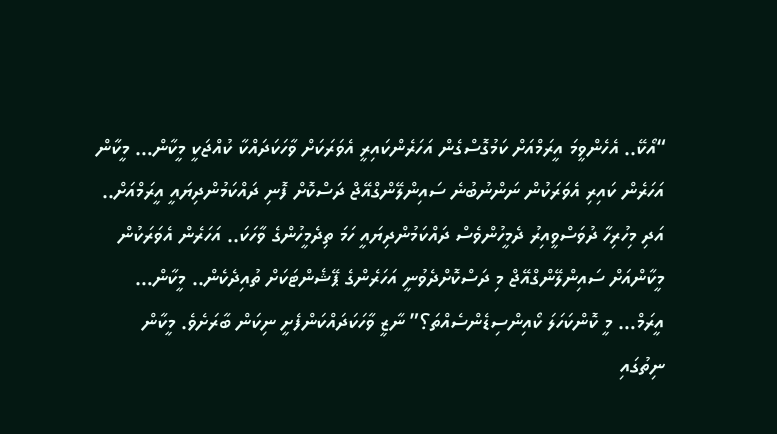“އޯކޭ.. އެހެންވީމަ އީރަމްއަށް ކަމުގޮސްގެން އަހަރެންކައިރީ އެވަރަކަށް ވާހަކަދައްކާ ކުއްޖަކީ މީކާން… މީކާން އަހަރެން ކައިރި އެވަރަކުން ނަންނުބުނެ ސައިންލޭންގްއޭޖް ދަސްކޮށް ފޮނި ދައްކަމުންދިޔައީ އީރަމްއަށް.. އަދި މިހުރިހާ ދުވަސްވީއިރު ދެމީހުންވެސް ދައްކަމުންދިޔައީ ހަމަ ތިދެމީހުންގެ ވާހަކަ.. އަހަރެން އެވަރަކުން މީކާންއަށް ސައިންލޭންގްއޭޖް މި ދަސްކޮށްދެވުނީ އަހަރެންގެ ޕޭޝެންޓަކަށް ތުއިދެކެން.. މީކާން… އީރަމް… މީ ކޮންކަހަލަ ކޯއިންސިޑެންސެއްތަ؟” ނާޒީ ވާހަކަދައްކަންފެށީ ނިކަން ބާރަށެވެ. މީކާން ނިތުގައި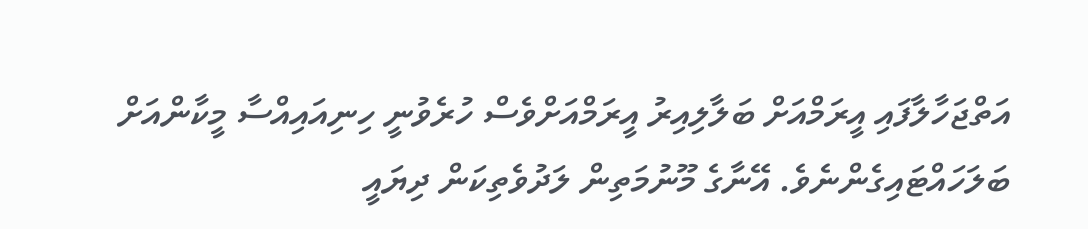އަތްޖަހާލާފައި އީރަމްއަށް ބަލާލިއިރު އީރަމްއަށްވެސް ހުރެވުނީ ހިނިއައިއްސާ މީކާންއަށް ބަލަހައްޓައިގެންނެވެ. އޭނާގެ މޫނުމަތިން ލަދުވެތިކަން ދިޔައީ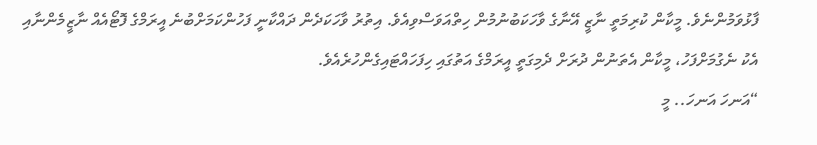ފާޅުވަމުންނެވެ. މީކާން ކުރިމަތީ ނާޒީ އޭނާގެ ވާހަކަބުނުމުން ހިތްއަވަސްވިއެވެ. އިތުރު ވާހަކަދެން ދައްކާނީ ފަހުންކަމަށްބުނެ އީރަމްގެ ފޮޓޯއެއް ނާޒީމެންނާއި އެކު ނެގުމަށްފަހު، މީކާން އެތަނުން ދުރަށް ދެމިގަތީ އީރަމްގެ އަތުގައި ހިފަހައްޓައިގެންހުރެއެވެ.
“އަނހަ އަނހަ.. މީ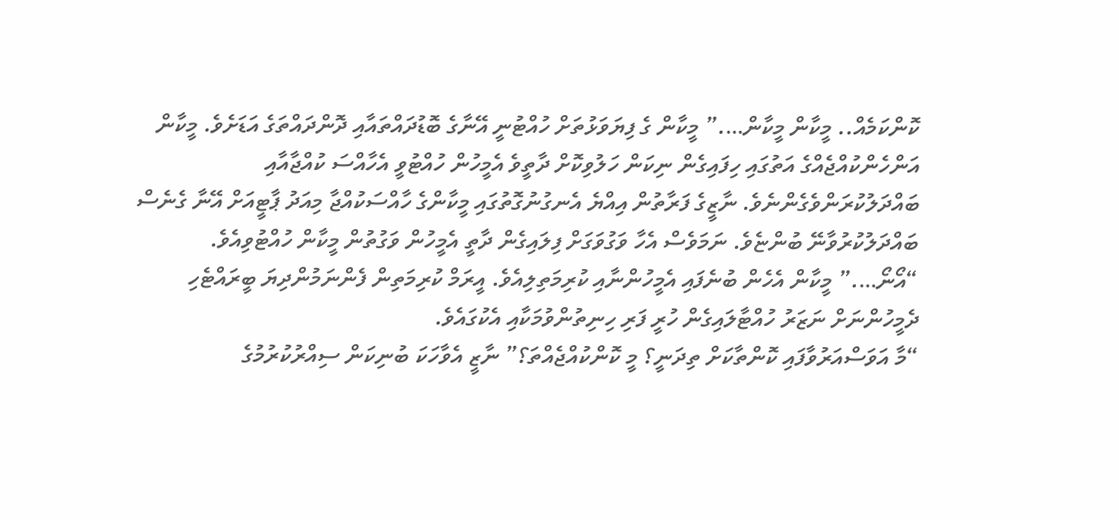ކޮންކަމެއް.. މީކާން މީކާން….” މީކާން ގެ ފިޔަވަޅުތަށް ހުއްޓުނީ އޭނާގެ ބޮޑުދައްތައާއި ދޮންދައްތަގެ އަޑަށެވެ. މީކާން އަންހެންކުއްޖެއްގެ އަތުގައި ހިފައިގެން ނިކަން ހަލުވިކޮށް ދާތީވެ އެމީހުން ހުއްޓުވީ އެހާއްސަ ކުއްޖާއާއި ބައްދަލުކުރަންވެގެންނެވެ. ނާޒީގެ ފަރާތުން އިއްޔެ އެނގުނުގޮތުގައި މީކާންގެ ހާއްސަކުއްޖާ މިއަދު ޕާޓީއަށް އޭނާ ގެނެސް ބައްދަލުކުރުވާނޭ ބުންޏެވެ. ނަމަވެސް އެހާ ވަގުވަގަށް ފިލައިގެން ދާތީ އެމީހުން ވަގުތުން މީކާން ހުއްޓުވިއެވެ.
“އޯނޯ….” މީކާން އެހެން ބުނެފައި އެމީހުންނާއި ކުރިމަތިލިއެވެ. އީރަމް ކުރިމަތިން ފެންނަމުންދިޔަ ބީރައްޓެހި ދެމީހުންނަށް ނަޒަރު ހުއްޓާލައިގެން ހުރީ ފަރި ހިނިތުންވުމަކާއި އެކުގައެވެ.
“މާ އަވަސްއަރުވާފައި ކޮންތާކަށް ތިދަނީ؟ މީ ކޮންކުއްޖެއްތަ؟” ނާޒީ އެވާހަކަ ބުނިކަން ސިއްރުކުރުމުގެ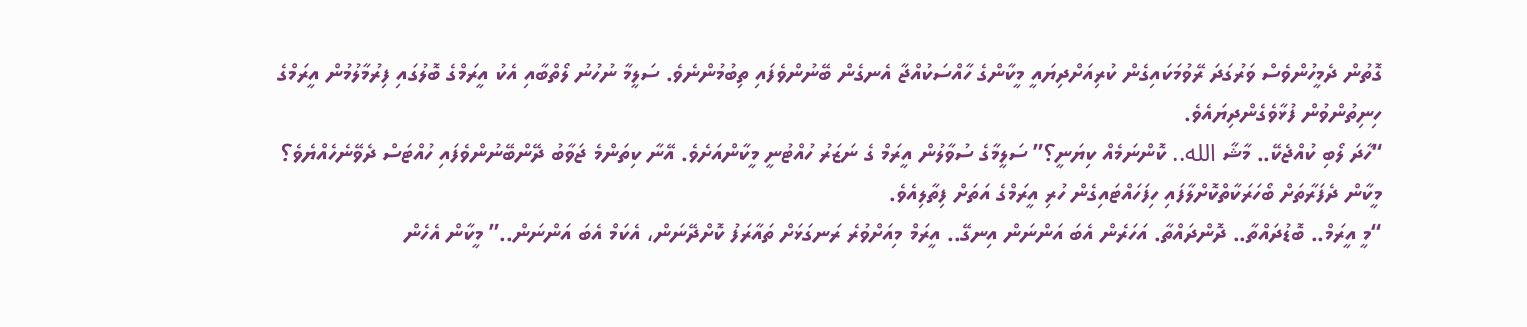ގޮތުން ދެމީހުންވެސް ވަރުގަދަ ރޭވުމަކައިގެން ކުރިއަށްދިޔައީ މީކާންގެ ހާއްސަކުއްޖާ އެނގެން ބޭނުންވެފައި ތިބުމުންނެވެ. ސަލީމާ ނުހުނު ލޯތްބާއި އެކު އީރަމްގެ ބޮލުގައި ފިރުމާލުމުން އީރަމްގެ ހިނިތުންވުން ފުޅާވެގެންދިޔައެވެ.
“ހާދަ ލޯބި ކުއްޖެކޭ.. މާޝާ الله.. ކޮންނަމެއް ކިޔަނީ؟” ސަލީމާގެ ސުވާލުން އީރަމް ގެ ނަޒަރު ހުއްޓުނީ މީކާންއަށެވެ. އޭނާ ކިތަންމެ ޖަވާބު ދޭންބޭނުންވެފައި ހުއްޓަސް ދެވޭނެހެއްޔެވެ؟
މީކާން ދެފަރާތަށް ބޯހަރަކާތްކޮށްލާފައި ހިފަހައްޓައިގެން ހުރި އީރަމްގެ އަތަށް ފިތާލިއެވެ.
“މީ އީރަމް.. ބޮޑުދައްތާ.. ދޮންދައްތާ. އަހަރެން އެބަ އަންނަން އިނގޭ.. އީރަމް މިއަށްވުރެ ރަނގަޅަށް ތައާރަފު ކޮށްދޭނަން، އެކަމް އެބަ އަންނަން..” މީކާން އެހެން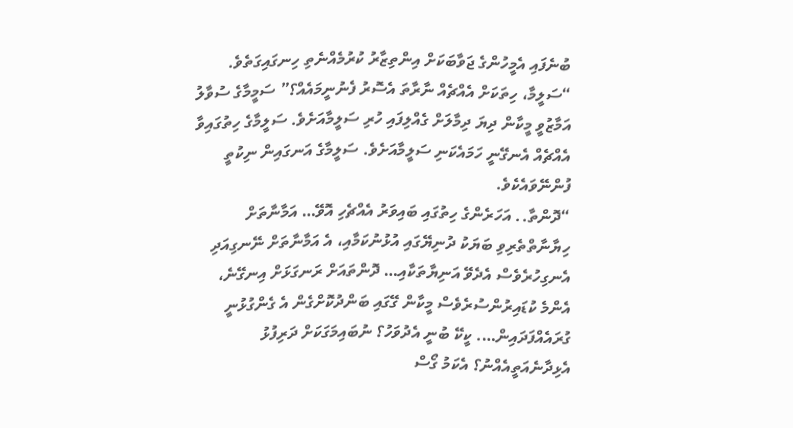ބުނެފައި އެމީހުންގެ ޖަވާބަކަށް އިންތިޒާރު ކުރުމެއްނެތި ހިނގައިގަތެވެ.
“ސަލީމާ، ހިތަކަށް އެއްޗެއް ނާރާތަ އެސޮރު ފެނުނީމައެއް؟” ސަމީމާގެ ސުވާލު އަމާޒުވީ މީކާން ދިޔަ ދިމާލަށް ގެއްލިފައި ހުރި ސަލީމާއަށެވެ. ސަލީމާގެ ހިތުގައިވާ އެއްޗެއް އެނގޭނީ ހަމައެކަނި ސަލީމާއަށެވެ. ސަލީމާގެ އަނގައިން ނިކުތީ ފުންނޭވައެކެވެ.
“ދޮންތާ.. އަހަރެންގެ ހިތުގައި ބައިވަރު އެއްޗެހި އޮވޭ… އަމާނާތަށް ހިޔާނާތްތެރިވި ބަޔަކު ދުނިޔޭގައި އުޅުނުކަމާއި، އެ އަމާނާތަށް ނޭނގިއަދި އެނގިހުރެވެސް އެދެވޭ އަނިޔާތަކާއި… ދޮންތައަށް ރަނގަޅަށް އިނގޭނެ، އެންމެ ކުޑައިރުންސުރެވެސް މީކާން ގޭގައި ބަންދުކޮށްގެން އެ ގެންގުޅުނީ ގުރައެއްފަދައިން…. ކީކޭ ބުނީ އެދުވަހު؟ ނުބައިމަގަކަށް ދަރިފުޅު އެޅިދާނެއަތީއެއްނު؟ އެކަމު ގޯސް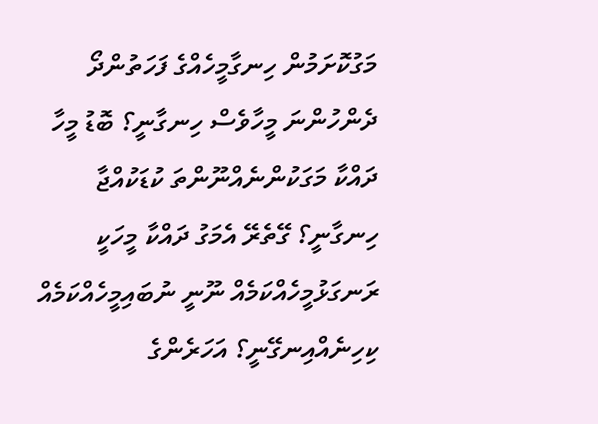މަގުކޮށަމުން ހިނގާމީހެއްގެ ފަހަތުންދޯ ދެންހުންނަ މީހާވެސް ހިނގާނީ؟ ބޮޑު މީހާ ދައްކާ މަގަކުންނެއްނޫންތަ ކުޑަކުއްޖާ ހިނގާނީ؟ ގޭތެރޭ އެމަގު ދައްކާ މީހަކީ ރަނގަޅުމީހެއްކަމެއް ނޫނީ ނުބައިމީހެއްކަމެއް ކިހިނެއްއިނގޭނީ؟ އަހަރެންގެ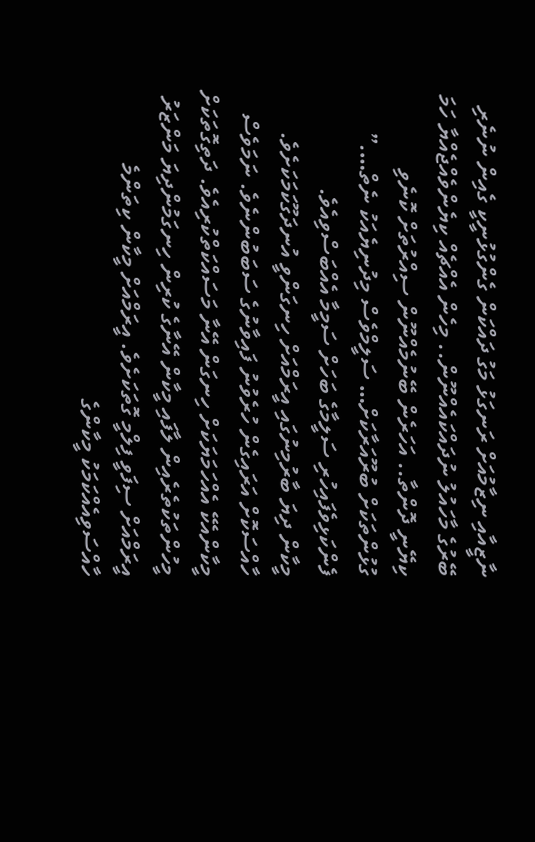ނާޒީއާއި ނިޒާމުއަށް ރަނގަޅު މަގު ދައްކަން ގެންގުޅުނީކީ ގެއިން ނުނެރި ބޭރުގެ މާހައުލު ނުދައްކައެއްނޫން.. މިހެން އެއްޗެއް ކިޔެންވެއްޖެއްޔާ ހަމަ ކިޔޭނީ ދޮންތާ.. އަހަރެން ބޭނުމެއްނޫން ސިއްރުތަށް ކޮނެވި ގުޅުންތަކަށް ބުރޫއަރާކަށް… ސަލީމްވެސް މިދުނިޔެއަކު ނެތް….” ފެންކަޅިވެފައިހުރި ސަލީމާގެ ބަހަށް ސަމީމާ އެއްބަސްވިއެވެ.
މީކާން ދިޔަ ބާރުމިނުގައި އީރަމްއަށް ހިނގަންވީ އުނދަގޫކަމަކަށެވެ. ހާއްސަކޮށް އަރައިގެން ހުރެވުނު ފައިވާނުގެ ސަބަބުންނެވެ. ނަމަވެސް މީކާންއެކޭ އެއްހަމަޔަކަށް ހިނގަން އޭނާ މަސައްކަތްކުރިއެވެ. ދަތިގޮތަކަށް މީހުންތަކުތެރެއިން ލާފައި މީކާން އޭނާގެ ކުރިން ހިނގަމުންދިޔަ މަންޒަރު އީރަމްއަށް ސިފަވީ ފިލްމީ ގޮތަކަށެވެ. އީރަމްއަށް މީކާން ކިތަންމެ ހާއްސަވިއެއްކަމަކު މީކާންގެ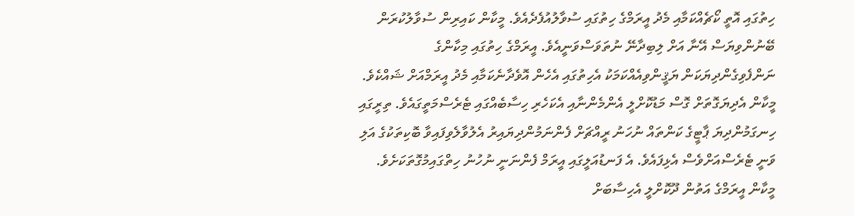ހިތުގައި އޮތީ ކޯޗެއްކަމާއި މެދު އީރަމްގެ ހިތުގައި ސުވާލުއުފެދެއެވެ. މީކާން ކައިރިން ސުވާލުކުރަން ބޭނުންވިޔަސް އޭނާ އަށް ލިބިދާނޭ ނުތަވަސްވަނީއެވެ. އީރަމްގެ ހިތުގައި މިކާންގެ ނަންފެވިގެންދިޔަކަން ޔަޤީންވިއެއްކަމަކު އެހިތުގައި އެހެން އޮވެދާނެކަމާއި މެދު އީރަމްއަށް ޝައްކެވެ. މީކާން އެދިޔަގޮތަށް ގޮސް މަޑުކޮށްލީ އެންމެންނާއި އެކަހެރި ހިސާބެއްގައި ޓެރެސްމަތީގައެވެ. ތިރީގައި ހިނގަމުންދިޔަ ޕާޓީގެ ކަންތައް ނުހަނު ރީއްޗަށް ފެންނަމުންދިޔައިރު އެލުވާލެވިފައިވާ ބޮކިތަކުގެ އަލި ވަނީ ޓެރެސްއަށްވެސް އެޅިފައެވެ. އެ ފަނޑުއަލީގައި އީރަމް ފެންނަނީ ނުހުނު ހިތްގައިމުގޮތަކަށެވެ.
މީކާން އީރަމްގެ އަތުން ދޫކޮށްލީ އެހިސާބަށް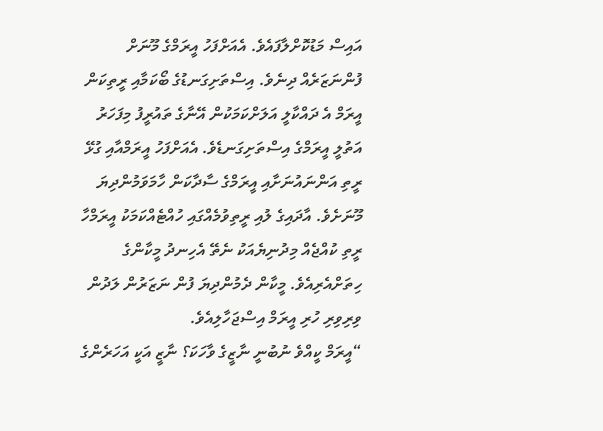އައިސް މަޑުކޮށްލާފައެވެ. އެއަށްފަހު އީރަމްގެ މޫނަށް ފުންނަޒަރެއް ދިނެވެ. އިސްތަށިގަނޑުގެ ބޯކަމާއި ރީތިކަން އީރަމް އެ ދައްކާލީ އަލަށްކަމަކުން އޭނާގެ ތައުރީފު މިފަހަރު އަތުލީ އީރަމްގެ އިސްތަށިގަނޑެވެ. އެއަށްފަހު އީރަމްއާއި ގުޅޭ ރީތި އަންނައުނަށާއި އީރަމްގެ ސާދާކަން ހާމަވަމުންދިޔަ މޫނަށެވެ. އާދައިގެ ލުއި ރީތިވުމެއްގައި ހުއްޓެއްކަމަކު އީރަމްހާ ރީތި ކުއްޖެއް މިދުނިޔެއަކު ނެތޭ އެހިނދު މީކާންގެ ހިތަށްއެރިއެވެ. މީކާން ދެމުންދިޔަ ފުން ނަޒަރުން ލަދުން ވިރިވިރި ހުރި އީރަމް އިސްޖަހާލިއެވެ.
“އީރަމް ކީއްވެ ނުބުނީ ނާޒީގެ ވާހަކަ؟ ނާޒީ އަކީ އަހަރެންގެ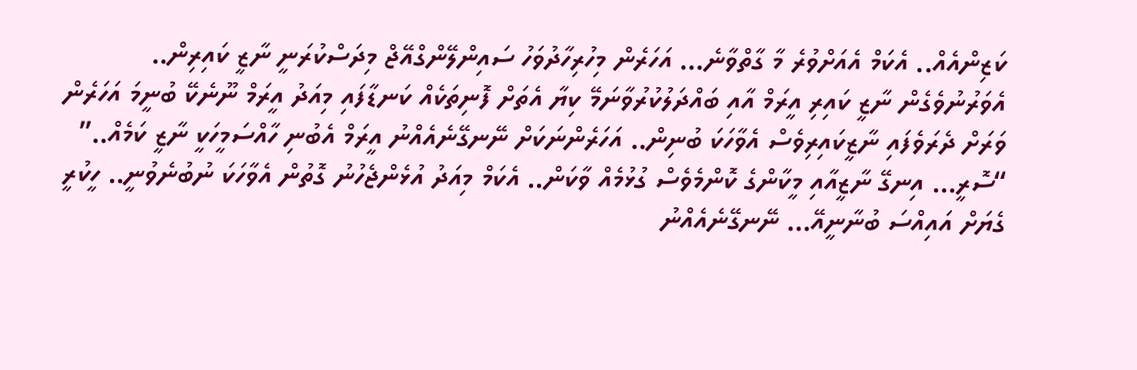ކަޒިންއެއް.. އެކަމް އެއަށްވުރެ މާ ގާތްވާނެ… އަހަރެން މިހުރިހާދުވަހު ސައިންލޭންގްއޭޖް މިދަސްކުރަނީ ނާޒީ ކައިރިން.. އެވަރުނުވެގެން ނާޒީ ކައިރި އީރަމް އާއި ބައްދަލުކުރުވާނަމޭ ކިޔާ އެތަށް ފޮނިތަކެއް ކަނޑާފައި މިއަދު އީރަމް ނޫނެކޭ ބުނީމަ އަހަރެން ވަރަށް ދެރަވެފައި ނާޒީކައިރިވެސް އެވާހަކަ ބުނިން.. އަހަރެންނަކަށް ނޭނގޭނެއެއްނު އީރަމް އެބުނި ހާއްސަމީހަކީ ނާޒީ ކަމެއް..”
“ސޮރީ… އިނގޭ ނާޒީއާއި މީކާންގެ ކޮންމެވެސް ގުޅުމެއް ވާކަން.. އެކަމް މިއަދު އުޅެންޖެހުނު ގޮތުން އެވާހަކަ ނުބުނެވުނީ.. ހީކުރީ ގެޔަށް އައިއްސަ ބުނާނީއޭ… ނޭނގޭނެއެއްނު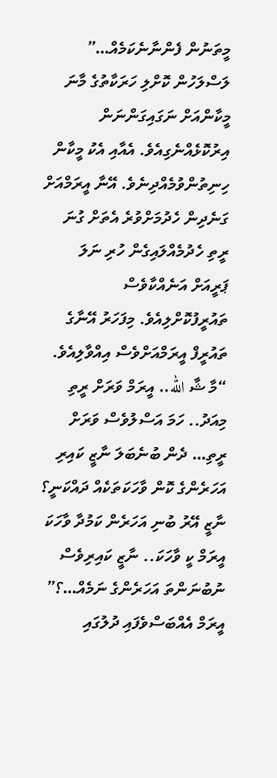މީތަނުން ފެންނާނެކަމެއް…” ލަސްލަހުން ކޮށްލި ހަރަކާތުގެ މާނަ މީކާންއަށް ނަގައިގަންނަން އިރުކޮޅެއްނެގިއެވެ. އެއާއި އެކު މީކާން ހިނިތުންވުމެއްދިނެވެ. އޭނާ އީރަމްއަށް ގަނެދިން ހެދުމަށްވުރެ އެތަށް ގުނަ ރީތި ހެދުމެއްލައިގެން ހުރި ނަލަ ޕަރީއަށް އަނެއްކާވެސް ތައުރީފުކޮށްލިއެވެ. މިފަހަރު އޭނާގެ ތައުރީފް އީރަމްއަށްވެސް އިއްވާލިއެވެ.
“މާ ޝާ الله.. އީރަމް ވަރަށް ރީތި މިއަދު.. ހަމަ އަސްލުވެސް ވަރަށް ރީތި… ދެން ބުނެބަލަ ނާޒީ ކައިރި އަހަރެންގެ ކޮން ވާހަކަތަކެއް ދައްކަނީ؟ ނާޒީ އޭރު ބުނި އަހަރެން ކަމުދާ ވާހަކަ އީރަމް ކީ ވާހަކަ.. ނާޒީ ކައިރިވެސް ނުބުނަންތަ އަހަރެންގެ ނަމެއް…؟” އީރަމް އެއްބަސްވެފައި ދުލުގައި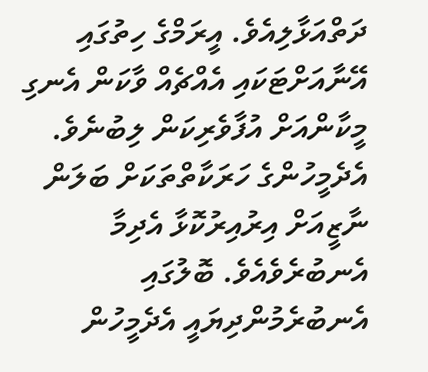ދަތްއަޅާލިއެވެ. އީރަމްގެ ހިތުގައި އޭނާއަށްޓަކައި އެއްޗެއް ވާކަން އެނގި މީކާންއަށް އުފާވެރިކަން ލިބުނެވެ. އެދެމީހުންގެ ހަރަކާތްތަކަށް ބަލަން ނާޒީއަށް އިރުއިރުކޮޅާ އެދިމާ އެނބުރެވެއެވެ. ބޮލުގައި އެނބުރެމުންދިޔައީ އެދެމީހުން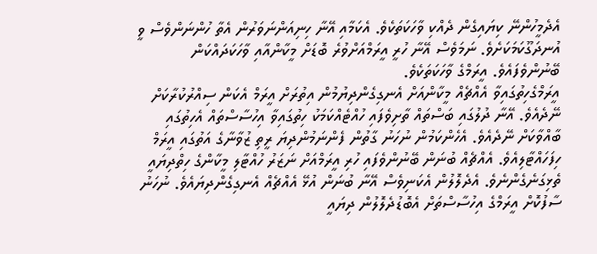އެދެމީހުންނޭ ކިޔައިގެން ދެއްކި ވާހަކަތަކެވެ. އެކަމާއި އޭނާ ހިނިއަންނަވަރުން އެތާ ހުންނަންވެސް ވީ އުނދަގޫކަމަކަށެވެ. ނަމަވެސް އޭނާ ހުރީ އީރަމްއަށްވުރެ ބޮޑަށް މީކާންއާއި ވާހަކަދައްކަން ބޭނުންވެފައެވެ. އީރަމްގެ ވާހަކަތަކެވެ.
އީރަމްގެހިތުގައިވާ އެއްޗެއް މީކާންއަށް އެނގިގެންދިޔުމުން އިތުރަށް އީރަމް އެކަން ސިއްރުކުރާކަށް ނޭދެއެވެ. އޭނާ ދުލުގައި ބަސްތައް ތާށިވެފައި ހުއްޓެއްކަމަކު ހިތުގައިވާ އިހުސާސްތައް އެހިތުގައި ބާއްވާކަށް ނޭދެއެވެ. އެހެންކަމުން ނުހަނު ގާތުން ފެންނަމުންދިޔަ ރީތި ޒުވާނާގެ އަތުގައި އީރަމް ހިފަހައްޓާލިއެވެ. އެއްޗެއް ބުނަން ބޭނުންވެފައި ހުރި އީރަމްއަށް ނަޒަރު ހުއްޓާލި މީކާންގެ ހިތްދިޔައީ ތެޅިގަނެގެންނެވެ. އެދެލޮލުން އެކަނިވެސް އޭނާ ބުނަން އުޅޭ އެއްޗެއް އެނގިގެންދިޔައެވެ. ނުހަނު ސާފުކޮށް އީރަމްގެ އިހުސާސްތަށް އެބޮޑުދެލޮލުން ދިޔައީ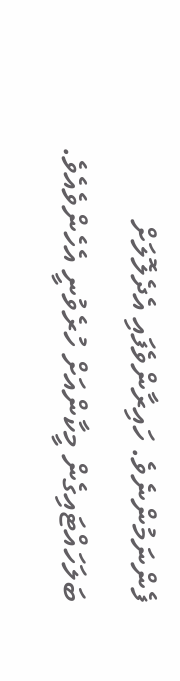ފެންނަމުންނެވެ. ހައިރާންވެފައި އެދެލޮލަށް ބަލަހައްޓައިގެން މީކާންއަށް ހުރެވުނީ އެހެންވެއެވެ.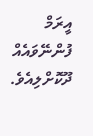އީރަމް ފުންނޭވައެއް ދޫކޮށްލިއެވެ.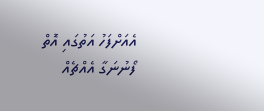އެއަށްފަހު އަތުގައި އޮތް ފޯނުނަގާ އެއްޗެއް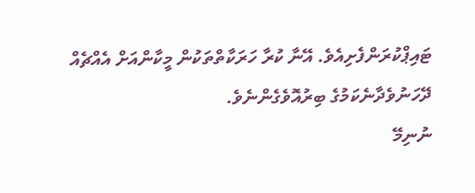ޓައިޕްކުރަންފެށިއެވެ. އޭނާ ކުރާ ހަރަކާތްތަކުން މީކާންއަށް އެއްޗެއް ދޭހަނުވެދާނެކަމުގެ ބިރުއޮވެގެންނެވެ.
ނުނިމޭ